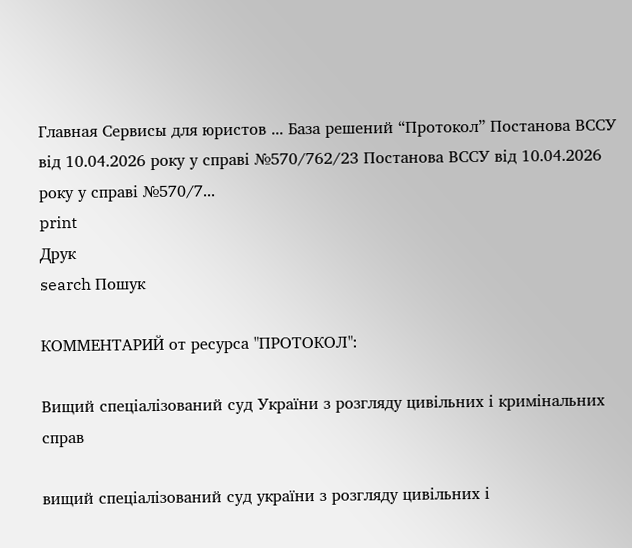Главная Сервисы для юристов ... База решений “Протокол” Постанова ВССУ від 10.04.2026 року у справі №570/762/23 Постанова ВССУ від 10.04.2026 року у справі №570/7...
print
Друк
search Пошук

КОММЕНТАРИЙ от ресурса "ПРОТОКОЛ":

Вищий спеціалізований суд України з розгляду цивільних і кримінальних справ

вищий спеціалізований суд україни з розгляду цивільних і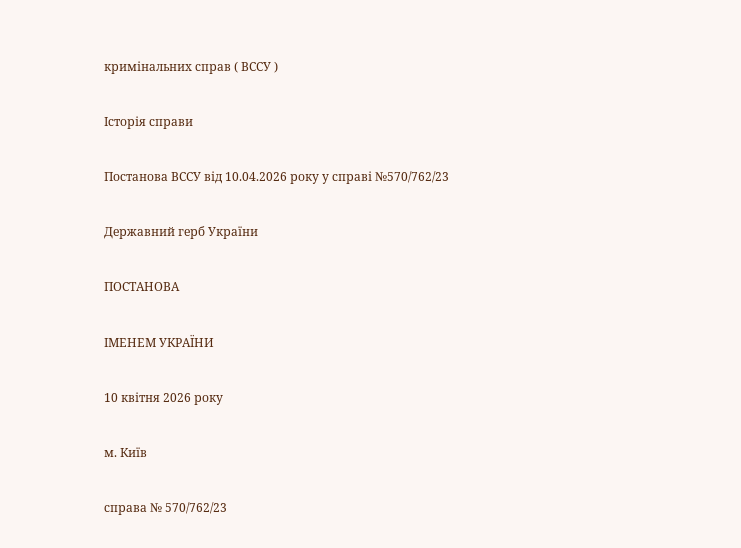кримінальних справ ( ВССУ )

Історія справи

Постанова ВССУ від 10.04.2026 року у справі №570/762/23

Державний герб України

ПОСТАНОВА

ІМЕНЕМ УКРАЇНИ

10 квітня 2026 року

м. Київ

справа № 570/762/23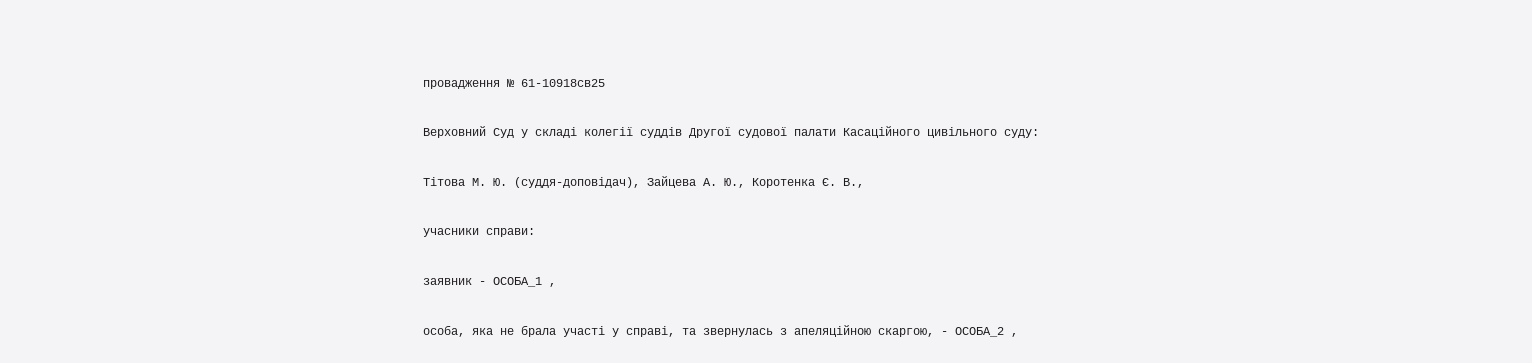провадження № 61-10918св25

Верховний Суд у складі колегії суддів Другої судової палати Касаційного цивільного суду:

Тітова М. Ю. (суддя-доповідач), Зайцева А. Ю., Коротенка Є. В.,

учасники справи:

заявник - ОСОБА_1 ,

особа, яка не брала участі у справі, та звернулась з апеляційною скаргою, - ОСОБА_2 ,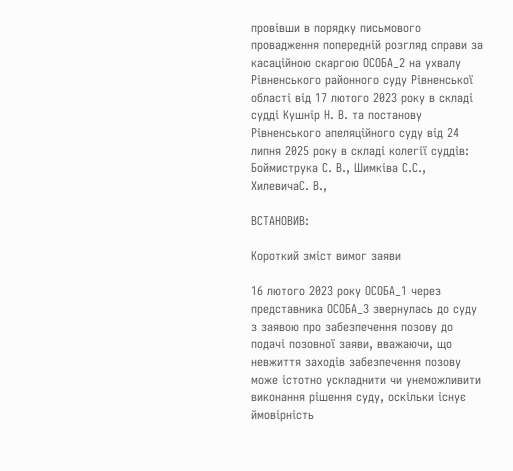провівши в порядку письмового провадження попередній розгляд справи за касаційною скаргою ОСОБА_2 на ухвалу Рівненського районного суду Рівненської області від 17 лютого 2023 року в складі судді Кушнір Н. В. та постанову Рівненського апеляційного суду від 24 липня 2025 року в складі колегії суддів: Боймиструка С. В., Шимківа С.С., ХилевичаС. В.,

ВСТАНОВИВ:

Короткий зміст вимог заяви

16 лютого 2023 року ОСОБА_1 через представника ОСОБА_3 звернулась до суду з заявою про забезпечення позову до подачі позовної заяви, вважаючи, що невжиття заходів забезпечення позову може істотно ускладнити чи унеможливити виконання рішення суду, оскільки існує ймовірність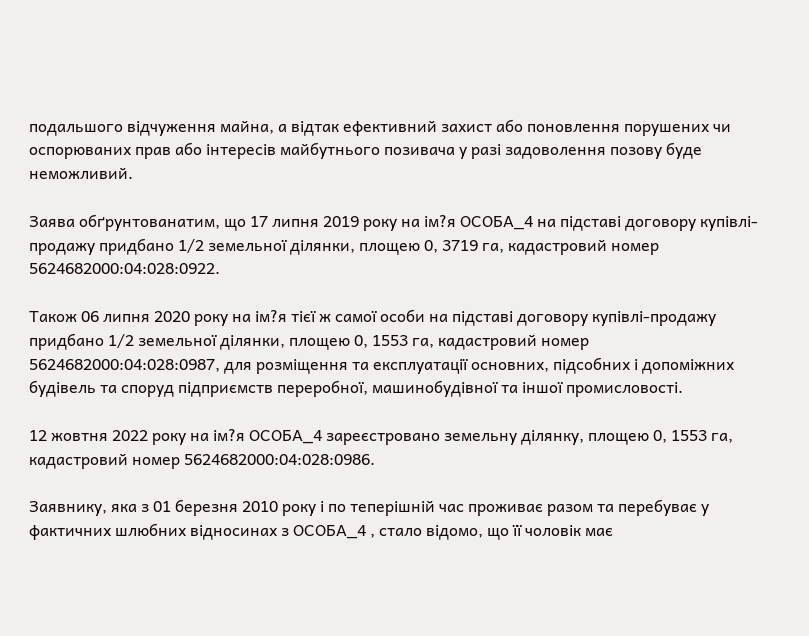подальшого відчуження майна, а відтак ефективний захист або поновлення порушених чи оспорюваних прав або інтересів майбутнього позивача у разі задоволення позову буде неможливий.

Заява обґрунтованатим, що 17 липня 2019 року на ім?я ОСОБА_4 на підставі договору купівлі-продажу придбано 1/2 земельної ділянки, площею 0, 3719 га, кадастровий номер 5624682000:04:028:0922.

Також 06 липня 2020 року на ім?я тієї ж самої особи на підставі договору купівлі-продажу придбано 1/2 земельної ділянки, площею 0, 1553 га, кадастровий номер 5624682000:04:028:0987, для розміщення та експлуатації основних, підсобних і допоміжних будівель та споруд підприємств переробної, машинобудівної та іншої промисловості.

12 жовтня 2022 року на ім?я ОСОБА_4 зареєстровано земельну ділянку, площею 0, 1553 га, кадастровий номер 5624682000:04:028:0986.

Заявнику, яка з 01 березня 2010 року і по теперішній час проживає разом та перебуває у фактичних шлюбних відносинах з ОСОБА_4 , стало відомо, що її чоловік має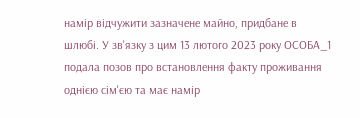намір відчужити зазначене майно, придбане в шлюбі. У зв'язку з цим 13 лютого 2023 року ОСОБА_1 подала позов про встановлення факту проживання однією сім'єю та має намір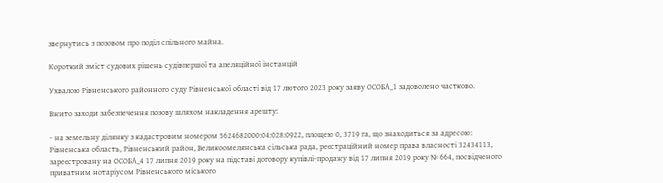звернутись з позовом про поділ спільного майна.

Короткий зміст судових рішень судівпершої та апеляційної інстанцій

Ухвалою Рівненського районного суду Рівненської області від 17 лютого 2023 року заяву ОСОБА_1 задоволено частково.

Вжито заходи забезпечення позову шляхом накладення арешту:

- на земельну ділянку з кадастровим номером 5624682000:04:028:0922, площею 0, 3719 га, що знаходиться за адресою: Рівненська область, Рівненський район, Великоомелянська сільська рада, реєстраційний номер права власності 32434113, зареєстровану на ОСОБА_4 17 липня 2019 року на підставі договору купівлі-продажу від 17 липня 2019 року № 664, посвідченого приватним нотаріусом Рівненського міського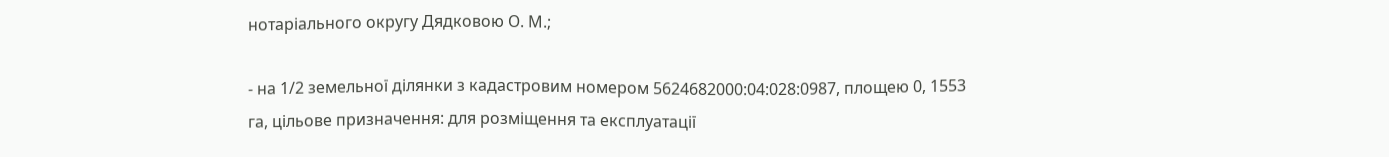нотаріального округу Дядковою О. М.;

- на 1/2 земельної ділянки з кадастровим номером 5624682000:04:028:0987, площею 0, 1553 га, цільове призначення: для розміщення та експлуатації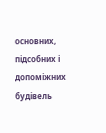основних, підсобних і допоміжних будівель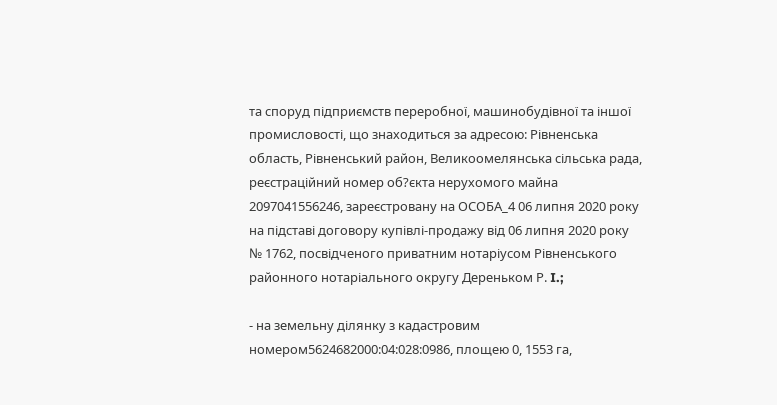та споруд підприємств переробної, машинобудівної та іншої промисловості, що знаходиться за адресою: Рівненська область, Рівненський район, Великоомелянська сільська рада, реєстраційний номер об?єкта нерухомого майна 2097041556246, зареєстровану на ОСОБА_4 06 липня 2020 року на підставі договору купівлі-продажу від 06 липня 2020 року № 1762, посвідченого приватним нотаріусом Рівненського районного нотаріального округу Дереньком Р. I.;

- на земельну ділянку з кадастровим номером5624682000:04:028:0986, площею 0, 1553 га,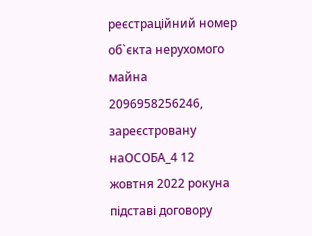реєстраційний номер об`єкта нерухомого майна 2096958256246, зареєстровану наОСОБА_4 12 жовтня 2022 рокуна підставі договору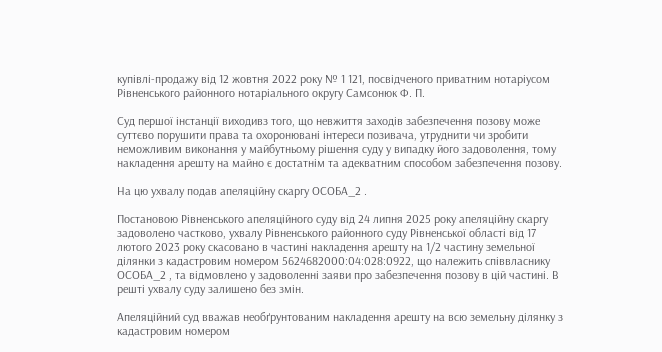купівлі-продажу від 12 жовтня 2022 року № 1 121, посвідченого приватним нотаріусом Рівненського районного нотаріального округу Самсонюк Ф. П.

Суд першої інстанції виходивз того, що невжиття заходів забезпечення позову може суттєво порушити права та охоронювані інтереси позивача, утруднити чи зробити неможливим виконання у майбутньому рішення суду у випадку його задоволення, тому накладення арешту на майно є достатнім та адекватним способом забезпечення позову.

На цю ухвалу подав апеляційну скаргу ОСОБА_2 .

Постановою Рівненського апеляційного суду від 24 липня 2025 року апеляційну скаргу задоволено частково, ухвалу Рівненського районного суду Рівненської області від 17 лютого 2023 року скасовано в частині накладення арешту на 1/2 частину земельної ділянки з кадастровим номером 5624682000:04:028:0922, що належить співвласнику ОСОБА_2 , та відмовлено у задоволенні заяви про забезпечення позову в цій частині. В решті ухвалу суду залишено без змін.

Апеляційний суд вважав необґрунтованим накладення арешту на всю земельну ділянку з кадастровим номером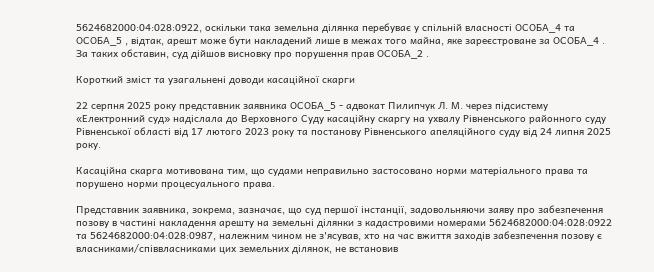5624682000:04:028:0922, оскільки така земельна ділянка перебуває у спільній власності ОСОБА_4 та ОСОБА_5 , відтак, арешт може бути накладений лише в межах того майна, яке зареєстроване за ОСОБА_4 . За таких обставин, суд дійшов висновку про порушення прав ОСОБА_2 .

Короткий зміст та узагальнені доводи касаційної скарги

22 серпня 2025 року представник заявника ОСОБА_5 - адвокат Пилипчук Л. М. через підсистему «Електронний суд» надіслала до Верховного Суду касаційну скаргу на ухвалу Рівненського районного суду Рівненської області від 17 лютого 2023 року та постанову Рівненського апеляційного суду від 24 липня 2025 року.

Касаційна скарга мотивована тим, що судами неправильно застосовано норми матеріального права та порушено норми процесуального права.

Представник заявника, зокрема, зазначає, що суд першої інстанції, задовольняючи заяву про забезпечення позову в частині накладення арешту на земельні ділянки з кадастровими номерами 5624682000:04:028:0922 та 5624682000:04:028:0987, належним чином не з'ясував, хто на час вжиття заходів забезпечення позову є власниками/співвласниками цих земельних ділянок, не встановив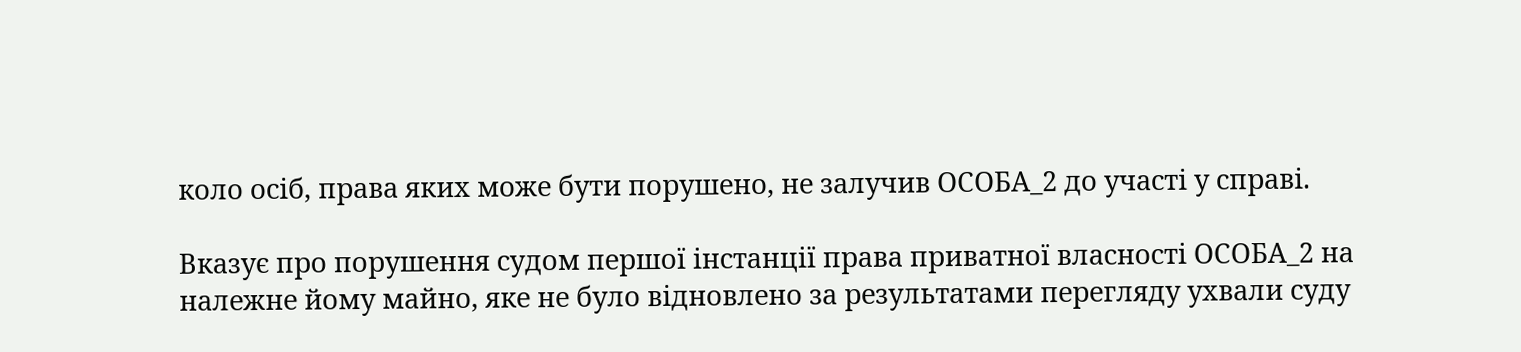коло осіб, права яких може бути порушено, не залучив ОСОБА_2 до участі у справі.

Вказує про порушення судом першої інстанції права приватної власності ОСОБА_2 на належне йому майно, яке не було відновлено за результатами перегляду ухвали суду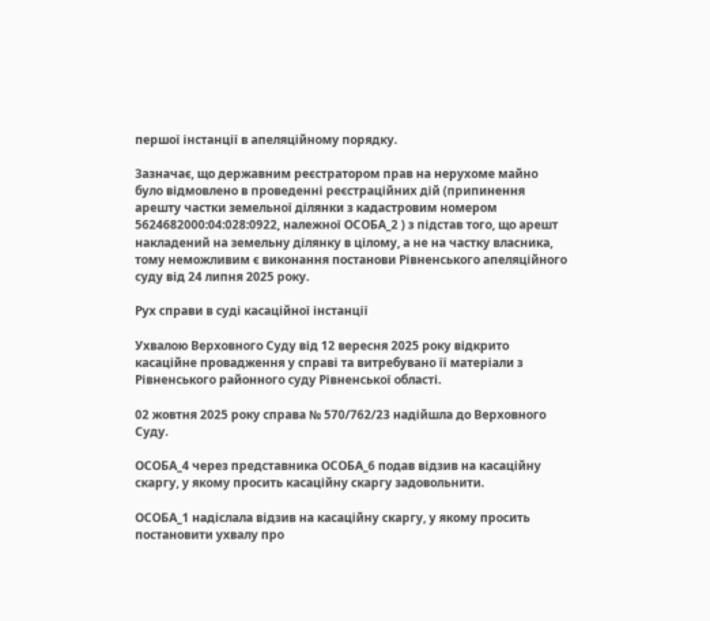першої інстанції в апеляційному порядку.

Зазначає, що державним реєстратором прав на нерухоме майно було відмовлено в проведенні реєстраційних дій (припинення арешту частки земельної ділянки з кадастровим номером 5624682000:04:028:0922, належної ОСОБА_2 ) з підстав того, що арешт накладений на земельну ділянку в цілому, а не на частку власника, тому неможливим є виконання постанови Рівненського апеляційного суду від 24 липня 2025 року.

Рух справи в суді касаційної інстанції

Ухвалою Верховного Суду від 12 вересня 2025 року відкрито касаційне провадження у справі та витребувано її матеріали з Рівненського районного суду Рівненської області.

02 жовтня 2025 року справа № 570/762/23 надійшла до Верховного Суду.

ОСОБА_4 через представника ОСОБА_6 подав відзив на касаційну скаргу, у якому просить касаційну скаргу задовольнити.

ОСОБА_1 надіслала відзив на касаційну скаргу, у якому просить постановити ухвалу про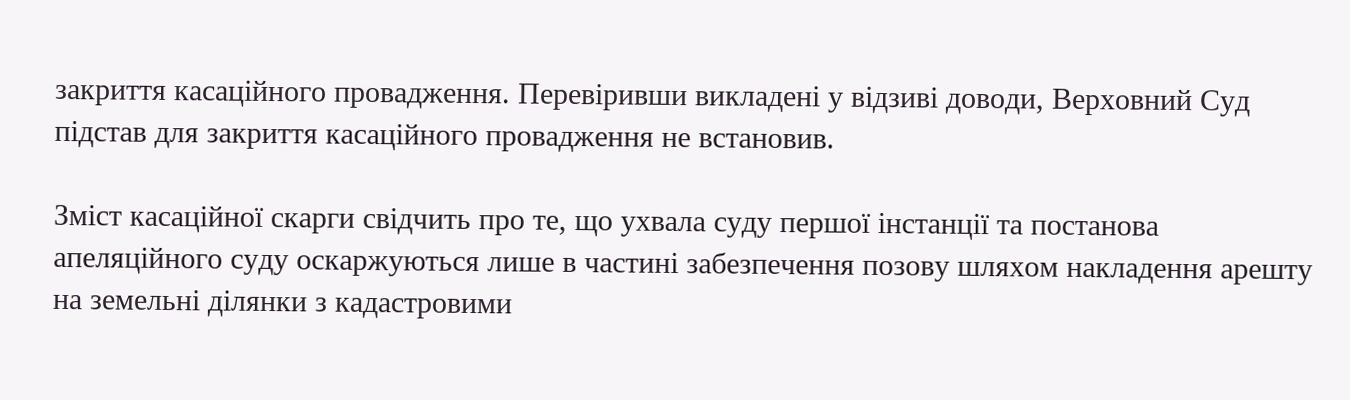закриття касаційного провадження. Перевіривши викладені у відзиві доводи, Верховний Суд підстав для закриття касаційного провадження не встановив.

Зміст касаційної скарги свідчить про те, що ухвала суду першої інстанції та постанова апеляційного суду оскаржуються лише в частині забезпечення позову шляхом накладення арешту на земельні ділянки з кадастровими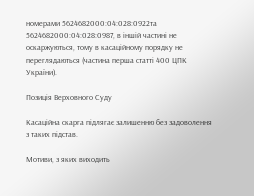номерами 5624682000:04:028:0922та 5624682000:04:028:0987, в іншій частині не оскаржуються, тому в касаційному порядку не переглядаються (частина перша статті 400 ЦПК України).

Позиція Верховного Суду

Касаційна скарга підлягає залишенню без задоволення з таких підстав.

Мотиви, з яких виходить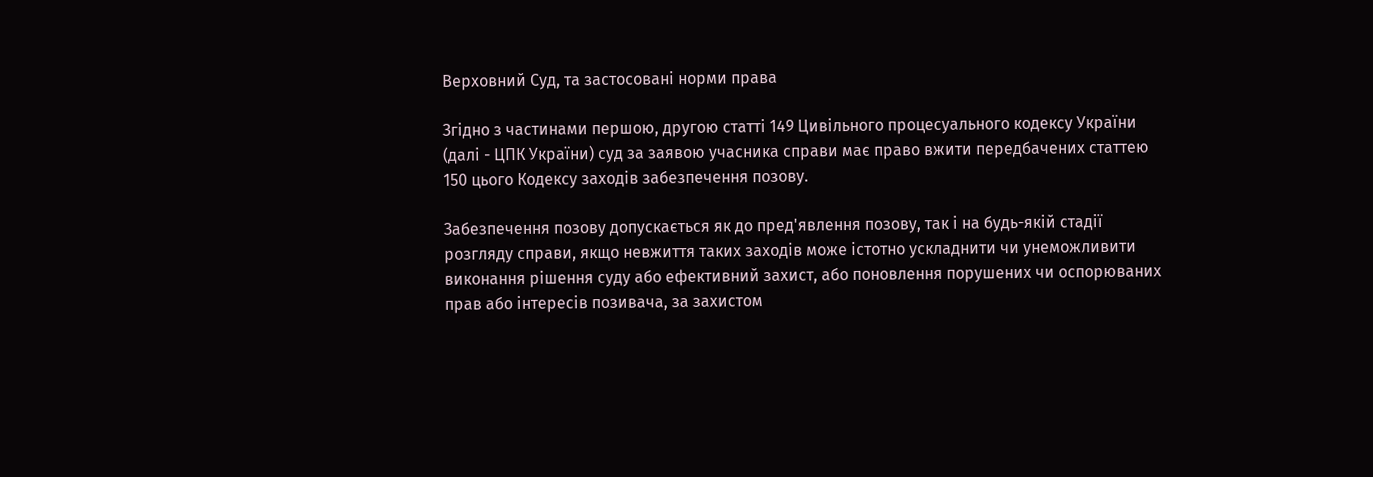Верховний Суд, та застосовані норми права

Згідно з частинами першою, другою статті 149 Цивільного процесуального кодексу України (далі - ЦПК України) суд за заявою учасника справи має право вжити передбачених статтею 150 цього Кодексу заходів забезпечення позову.

Забезпечення позову допускається як до пред'явлення позову, так і на будь-якій стадії розгляду справи, якщо невжиття таких заходів може істотно ускладнити чи унеможливити виконання рішення суду або ефективний захист, або поновлення порушених чи оспорюваних прав або інтересів позивача, за захистом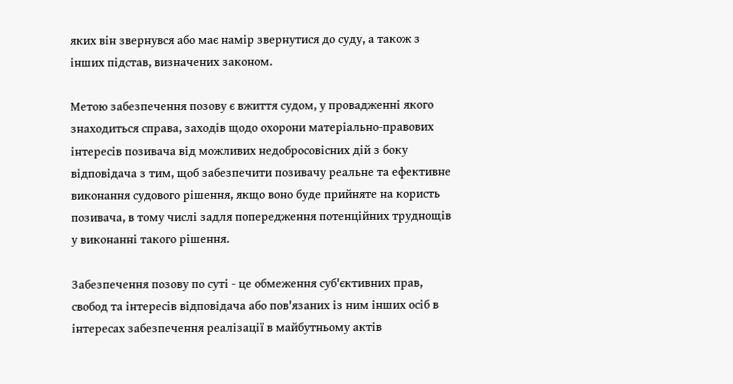яких він звернувся або має намір звернутися до суду, а також з інших підстав, визначених законом.

Метою забезпечення позову є вжиття судом, у провадженні якого знаходиться справа, заходів щодо охорони матеріально-правових інтересів позивача від можливих недобросовісних дій з боку відповідача з тим, щоб забезпечити позивачу реальне та ефективне виконання судового рішення, якщо воно буде прийняте на користь позивача, в тому числі задля попередження потенційних труднощів у виконанні такого рішення.

Забезпечення позову по суті - це обмеження суб'єктивних прав, свобод та інтересів відповідача або пов'язаних із ним інших осіб в інтересах забезпечення реалізації в майбутньому актів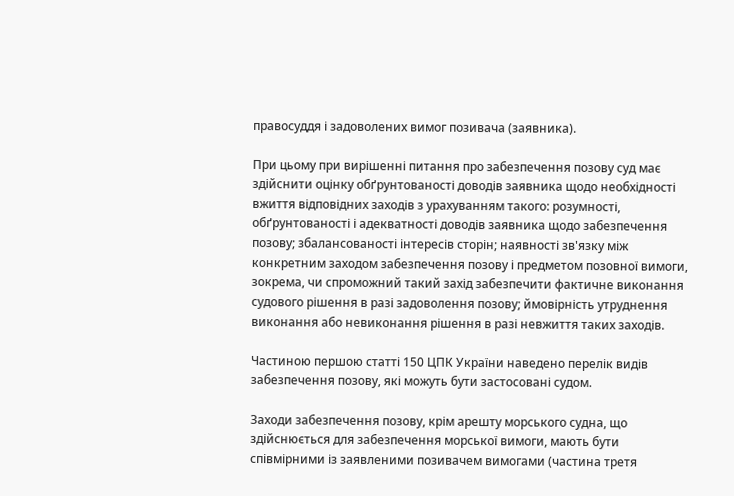правосуддя і задоволених вимог позивача (заявника).

При цьому при вирішенні питання про забезпечення позову суд має здійснити оцінку обґрунтованості доводів заявника щодо необхідності вжиття відповідних заходів з урахуванням такого: розумності, обґрунтованості і адекватності доводів заявника щодо забезпечення позову; збалансованості інтересів сторін; наявності зв'язку між конкретним заходом забезпечення позову і предметом позовної вимоги, зокрема, чи спроможний такий захід забезпечити фактичне виконання судового рішення в разі задоволення позову; ймовірність утруднення виконання або невиконання рішення в разі невжиття таких заходів.

Частиною першою статті 150 ЦПК України наведено перелік видів забезпечення позову, які можуть бути застосовані судом.

Заходи забезпечення позову, крім арешту морського судна, що здійснюється для забезпечення морської вимоги, мають бути співмірними із заявленими позивачем вимогами (частина третя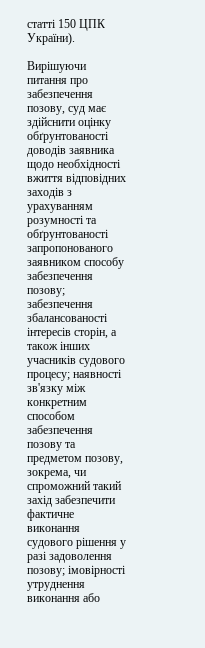статті 150 ЦПК України).

Вирішуючи питання про забезпечення позову, суд має здійснити оцінку обґрунтованості доводів заявника щодо необхідності вжиття відповідних заходів з урахуванням розумності та обґрунтованості запропонованого заявником способу забезпечення позову; забезпечення збалансованості інтересів сторін, а також інших учасників судового процесу; наявності зв'язку між конкретним способом забезпечення позову та предметом позову, зокрема, чи спроможний такий захід забезпечити фактичне виконання судового рішення у разі задоволення позову; імовірності утруднення виконання або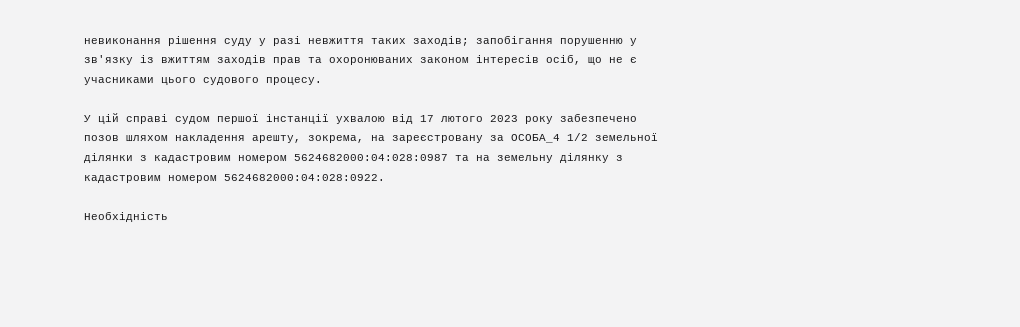невиконання рішення суду у разі невжиття таких заходів; запобігання порушенню у зв'язку із вжиттям заходів прав та охоронюваних законом інтересів осіб, що не є учасниками цього судового процесу.

У цій справі судом першої інстанції ухвалою від 17 лютого 2023 року забезпечено позов шляхом накладення арешту, зокрема, на зареєстровану за ОСОБА_4 1/2 земельної ділянки з кадастровим номером 5624682000:04:028:0987 та на земельну ділянку з кадастровим номером 5624682000:04:028:0922.

Необхідність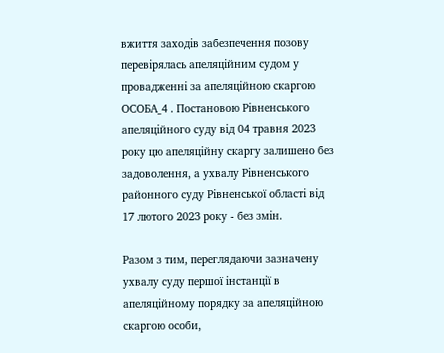вжиття заходів забезпечення позову перевірялась апеляційним судом у провадженні за апеляційною скаргою ОСОБА_4 . Постановою Рівненського апеляційного суду від 04 травня 2023 року цю апеляційну скаргу залишено без задоволення, а ухвалу Рівненського районного суду Рівненської області від 17 лютого 2023 року - без змін.

Разом з тим, переглядаючи зазначену ухвалу суду першої інстанції в апеляційному порядку за апеляційною скаргою особи,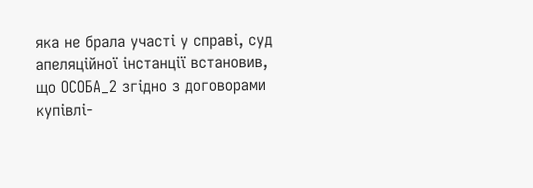яка не брала участі у справі, суд апеляційної інстанції встановив, що ОСОБА_2 згідно з договорами купівлі-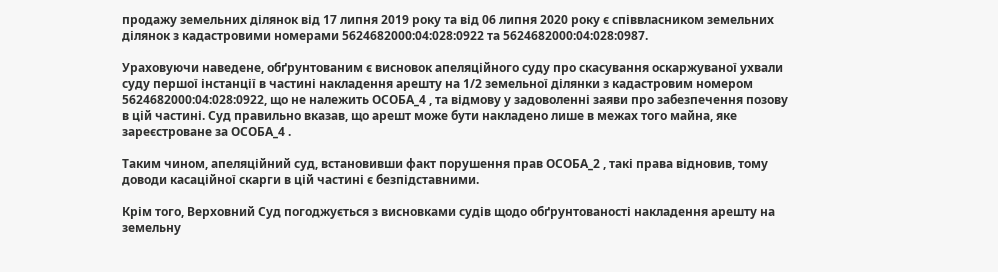продажу земельних ділянок від 17 липня 2019 року та від 06 липня 2020 року є співвласником земельних ділянок з кадастровими номерами 5624682000:04:028:0922 та 5624682000:04:028:0987.

Ураховуючи наведене, обґрунтованим є висновок апеляційного суду про скасування оскаржуваної ухвали суду першої інстанції в частині накладення арешту на 1/2 земельної ділянки з кадастровим номером 5624682000:04:028:0922, що не належить ОСОБА_4 , та відмову у задоволенні заяви про забезпечення позову в цій частині. Суд правильно вказав, що арешт може бути накладено лише в межах того майна, яке зареєстроване за ОСОБА_4 .

Таким чином, апеляційний суд, встановивши факт порушення прав ОСОБА_2 , такі права відновив, тому доводи касаційної скарги в цій частині є безпідставними.

Крім того, Верховний Суд погоджується з висновками судів щодо обґрунтованості накладення арешту на земельну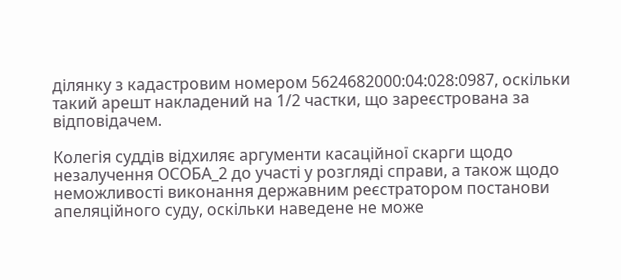ділянку з кадастровим номером 5624682000:04:028:0987, оскільки такий арешт накладений на 1/2 частки, що зареєстрована за відповідачем.

Колегія суддів відхиляє аргументи касаційної скарги щодо незалучення ОСОБА_2 до участі у розгляді справи, а також щодо неможливості виконання державним реєстратором постанови апеляційного суду, оскільки наведене не може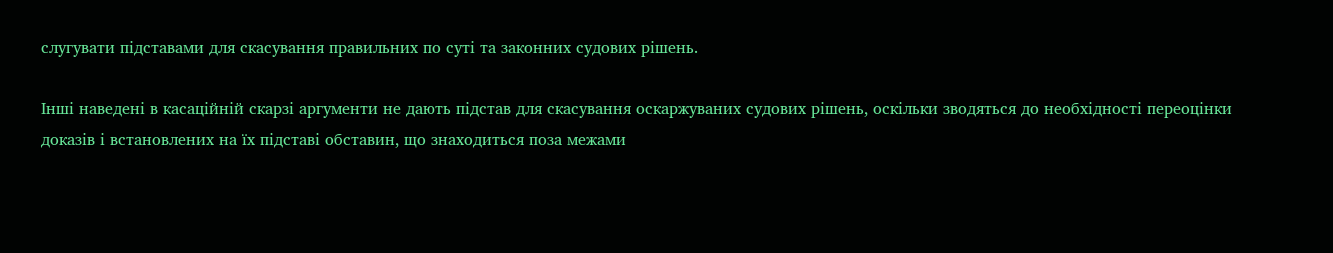слугувати підставами для скасування правильних по суті та законних судових рішень.

Інші наведені в касаційній скарзі аргументи не дають підстав для скасування оскаржуваних судових рішень, оскільки зводяться до необхідності переоцінки доказів і встановлених на їх підставі обставин, що знаходиться поза межами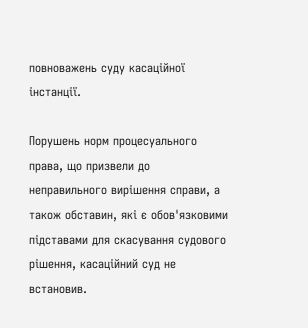повноважень суду касаційної інстанції.

Порушень норм процесуального права, що призвели до неправильного вирішення справи, а також обставин, які є обов'язковими підставами для скасування судового рішення, касаційний суд не встановив.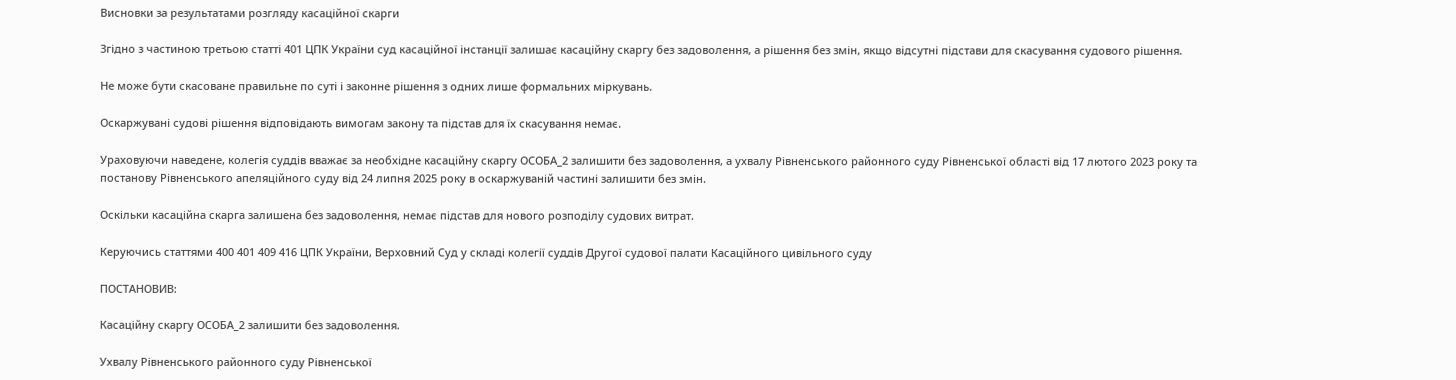Висновки за результатами розгляду касаційної скарги

Згідно з частиною третьою статті 401 ЦПК України суд касаційної інстанції залишає касаційну скаргу без задоволення, а рішення без змін, якщо відсутні підстави для скасування судового рішення.

Не може бути скасоване правильне по суті і законне рішення з одних лише формальних міркувань.

Оскаржувані судові рішення відповідають вимогам закону та підстав для їх скасування немає.

Ураховуючи наведене, колегія суддів вважає за необхідне касаційну скаргу ОСОБА_2 залишити без задоволення, а ухвалу Рівненського районного суду Рівненської області від 17 лютого 2023 року та постанову Рівненського апеляційного суду від 24 липня 2025 року в оскаржуваній частині залишити без змін.

Оскільки касаційна скарга залишена без задоволення, немає підстав для нового розподілу судових витрат.

Керуючись статтями 400 401 409 416 ЦПК України, Верховний Суд у складі колегії суддів Другої судової палати Касаційного цивільного суду

ПОСТАНОВИВ:

Касаційну скаргу ОСОБА_2 залишити без задоволення.

Ухвалу Рівненського районного суду Рівненської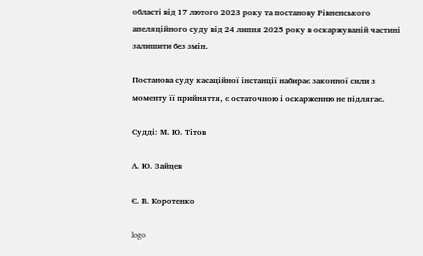області від 17 лютого 2023 року та постанову Рівненського апеляційного суду від 24 липня 2025 року в оскаржуваній частині залишити без змін.

Постанова суду касаційної інстанції набирає законної сили з моменту її прийняття, є остаточною і оскарженню не підлягає.

Судді: М. Ю. Тітов

А. Ю. Зайцев

Є. В. Коротенко

logo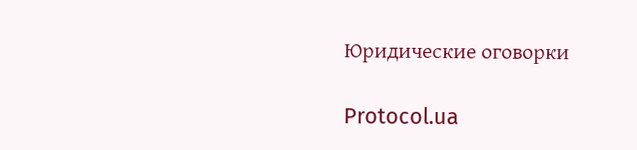Юридические оговорки

Protocol.ua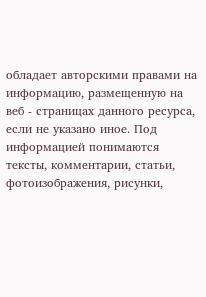обладает авторскими правами на информацию, размещенную на веб - страницах данного ресурса, если не указано иное. Под информацией понимаются тексты, комментарии, статьи, фотоизображения, рисунки,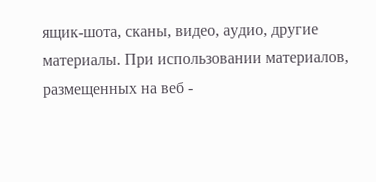ящик-шота, сканы, видео, аудио, другие материалы. При использовании материалов, размещенных на веб -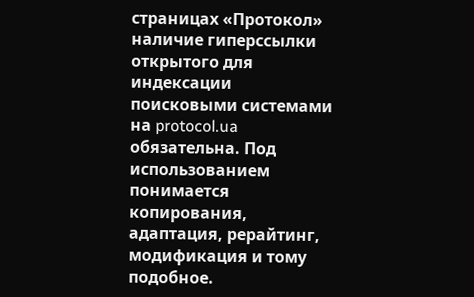страницах «Протокол» наличие гиперссылки открытого для индексации поисковыми системами на protocol.ua обязательна. Под использованием понимается копирования, адаптация, рерайтинг, модификация и тому подобное.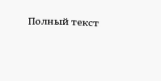Полный текст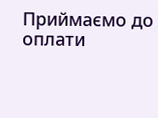Приймаємо до оплати